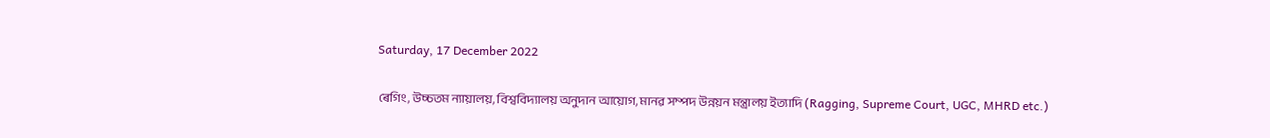Saturday, 17 December 2022

ৰেগিং, উচ্চতম ন্যায়ালয়, বিশ্ববিদ্যালয় অনুদান আয়োগ, মানৱ সম্পদ উন্নয়ন মন্ত্ৰালয় ইত্যাদি (Ragging, Supreme Court, UGC, MHRD etc.)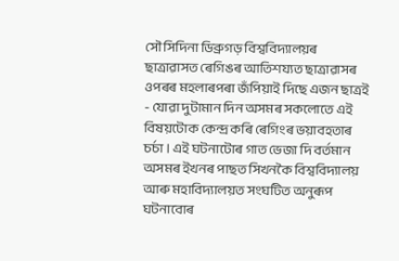সৌ সিদিনা ডিব্রুগড় বিশ্ববিদ্যালয়ৰ ছাত্ৰাৱাসত ৰেগিঙৰ আতিশয্যত ছাত্ৰাৱাসৰ ওপৰৰ মহলাৰপৰা জঁপিয়াই দিছে এজন ছাত্ৰই - যোৱা দুটামান দিন অসমৰ সকলোতে এই বিষয়টোক কেন্দ্ৰ কৰি ৰেগিংৰ ভয়াবহতাৰ চৰ্চা। এই ঘটনাটোৰ গাত ভেজা দি বৰ্তমান অসমৰ ইখনৰ পাছত সিখনকৈ বিশ্ববিদ্যালয় আৰু মহাবিদ্যালয়ত সংঘটিত অনুৰূপ ঘটনাবোৰ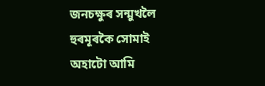জনচক্ষুৰ সন্মুখলৈ হুৰমূৰকৈ সোমাই অহাটো আমি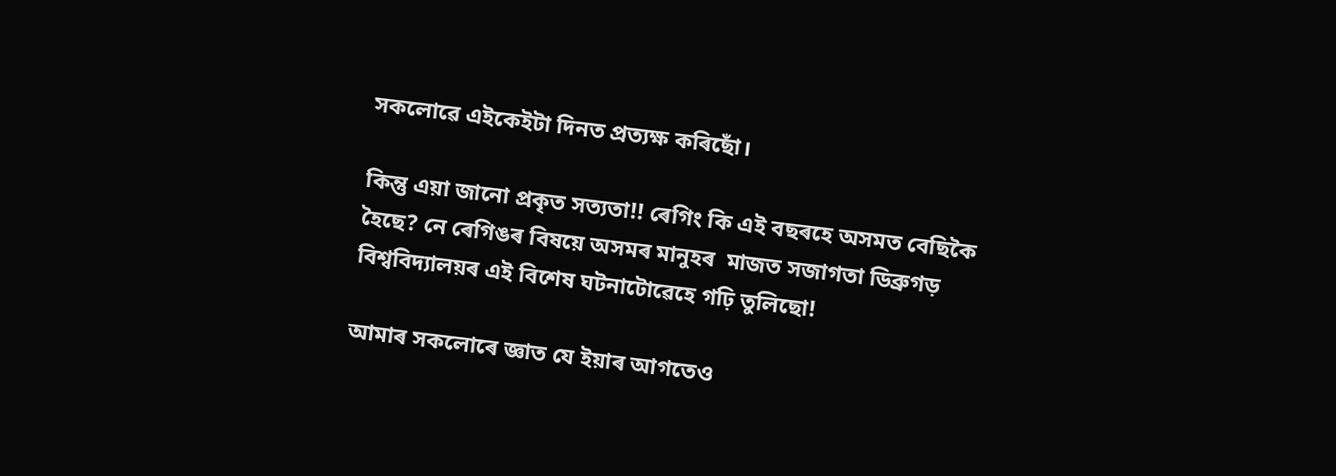সকলোৱে এইকেইটা দিনত প্ৰত্যক্ষ কৰিছোঁ।

কিন্তু এয়া জানো প্রকৃত সত্যতা!! ৰেগিং কি এই বছৰহে অসমত বেছিকৈ হৈছে? নে ৰেগিঙৰ বিষয়ে অসমৰ মানুহৰ  মাজত সজাগতা ডিব্ৰুগড় বিশ্ববিদ্যালয়ৰ এই বিশেষ ঘটনাটোৱেহে গঢ়ি তুলিছো!

আমাৰ সকলোৰে জ্ঞাত যে ইয়াৰ আগতেও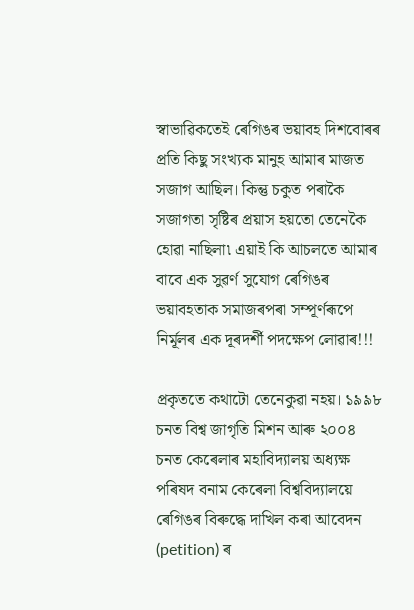স্বাভাৱিকতেই ৰেগিঙৰ ভয়াবহ দিশবোৰৰ প্ৰতি কিছু সংখ্যক মানুহ আমাৰ মাজত সজাগ আছিল। কিন্তু চকুত পৰাকৈ সজাগতা সৃষ্টিৰ প্ৰয়াস হয়তো তেনেকৈ হোৱা নাছিলা৷ এয়াই কি আচলতে আমাৰ বাবে এক সুৱৰ্ণ সুযোগ ৰেগিঙৰ ভয়াবহতাক সমাজৰপৰা সম্পূৰ্ণৰূপে নিৰ্মূলৰ এক দূৰদৰ্শী পদক্ষেপ লোৱাৰ!!!

প্ৰকৃততে কথাটো তেনেকুৱা নহয়। ১৯৯৮ চনত বিশ্ব জাগৃতি মিশন আৰু ২০০৪ চনত কেৰেলাৰ মহাবিদ্যালয় অধ্যক্ষ পৰিষদ বনাম কেৰেলা বিশ্ববিদ্যালয়ে ৰেগিঙৰ বিৰুদ্ধে দাখিল কৰা আবেদন (petition) ৰ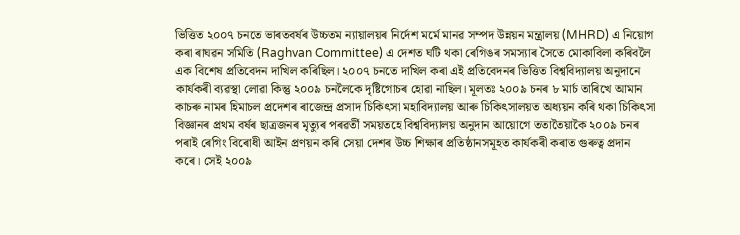ভিত্তিত ২০০৭ চনতে ভাৰতবৰ্ষৰ উচ্চতম ন্যায়ালয়ৰ নিৰ্দেশ মৰ্মে মানৱ সম্পদ উন্নয়ন মন্ত্রালয় (MHRD) এ নিয়োগ কৰা ৰাঘৱন সমিতি (Raghvan Committee) এ দেশত ঘটি থকা ৰেগিঙৰ সমস্যাৰ সৈতে মোকাবিলা কৰিবলৈ এক বিশেষ প্ৰতিবেদন দাখিল কৰিছিল। ২০০৭ চনতে দাখিল কৰা এই প্ৰতিবেদনৰ ভিত্তিত বিশ্ববিদ্যালয় অনুদানে কার্যকৰী ব্যৱস্থা লোৱা কিন্তু ২০০৯ চনলৈকে দৃষ্টিগোচৰ হোৱা নাছিল। মূলতঃ ২০০৯ চনৰ ৮ মাৰ্চ তাৰিখে আমান কাচৰু নামৰ হিমাচল প্ৰদেশৰ ৰাজেন্দ্ৰ প্ৰসাদ চিকিৎসা মহাবিদ্যালয় আৰু চিকিৎসালয়ত অধ্যয়ন কৰি থকা চিকিৎসা বিজ্ঞানৰ প্ৰথম বৰ্ষৰ ছাত্ৰজনৰ মৃত্যুৰ পৰৱৰ্তী সময়তহে বিশ্ববিদ্যালয় অনুদান আয়োগে ততাতৈয়াকৈ ২০০৯ চনৰ পৰাই ৰেগিং বিৰোধী আইন প্রণয়ন কৰি সেয়া দেশৰ উচ্চ শিক্ষাৰ প্ৰতিষ্ঠানসমূহত কাৰ্যকৰী কৰাত গুৰুত্ব প্ৰদান কৰে। সেই ২০০৯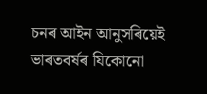চনৰ আইন আনুসৰিয়েই ভাৰতবৰ্ষৰ যিকোনো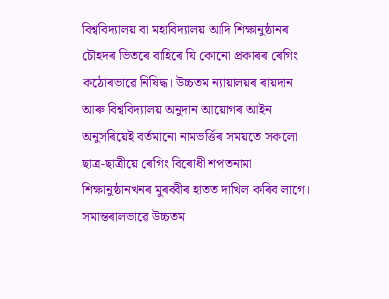বিশ্ববিদ্যালয় বা মহাবিদ্যালয় আদি শিক্ষানুষ্ঠানৰ চৌহদৰ ভিতৰে বাহিৰে যি কোনো প্ৰকাৰৰ ৰেগিং কঠোৰভাৱে নিষিদ্ধ। উচ্চতম ন্যায়ালয়ৰ ৰায়দান আৰু বিশ্ববিদ্যালয় অনুদান আয়োগৰ আইন অনুসৰিয়েই বর্তমানো নামভৰ্ত্তিৰ সময়তে সকলো ছাত্ৰ-ছাত্ৰীয়ে ৰেগিং বিৰোধী শপতনামা শিক্ষানুষ্ঠানখনৰ মুৰব্বীৰ হাতত দাখিল কৰিব লাগে। সমান্তৰালভাৱে উচ্চতম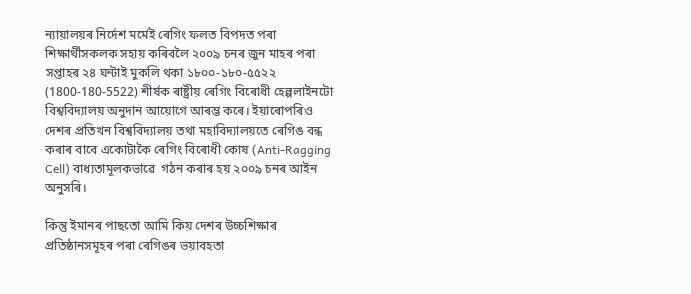ন্যায়ালয়ৰ নিৰ্দেশ মৰ্মেই ৰেগিং ফলত বিপদত পৰা শিক্ষাৰ্থীসকলক সহায় কৰিবলৈ ২০০৯ চনৰ জুন মাহৰ পৰা সপ্তাহৰ ২৪ ঘন্টাই মুকলি থকা ১৮০০-১৮০-৫৫২২ (1800-180-5522) শীৰ্ষক ৰাষ্ট্ৰীয় ৰেগিং বিৰোধী হেল্পলাইনটো বিশ্ববিদ্যালয় অনুদান আয়োগে আৰম্ভ কৰে। ইয়াৰোপৰিও দেশৰ প্ৰতিখন বিশ্ববিদ্যালয় তথা মহাবিদ্যালয়তে ৰেগিঙ বন্ধ কৰাৰ বাবে একোটাকৈ ৰেগিং বিৰোধী কোষ (Anti-Ragging Cell) বাধ্যতামূলকভাৱে  গঠন কৰাৰ হয় ২০০৯ চনৰ আইন অনুসৰি।

কিন্তু ইমানৰ পাছতো আমি কিয় দেশৰ উচ্চশিক্ষাৰ প্ৰতিষ্ঠানসমূহৰ পৰা ৰেগিঙৰ ভয়াবহতা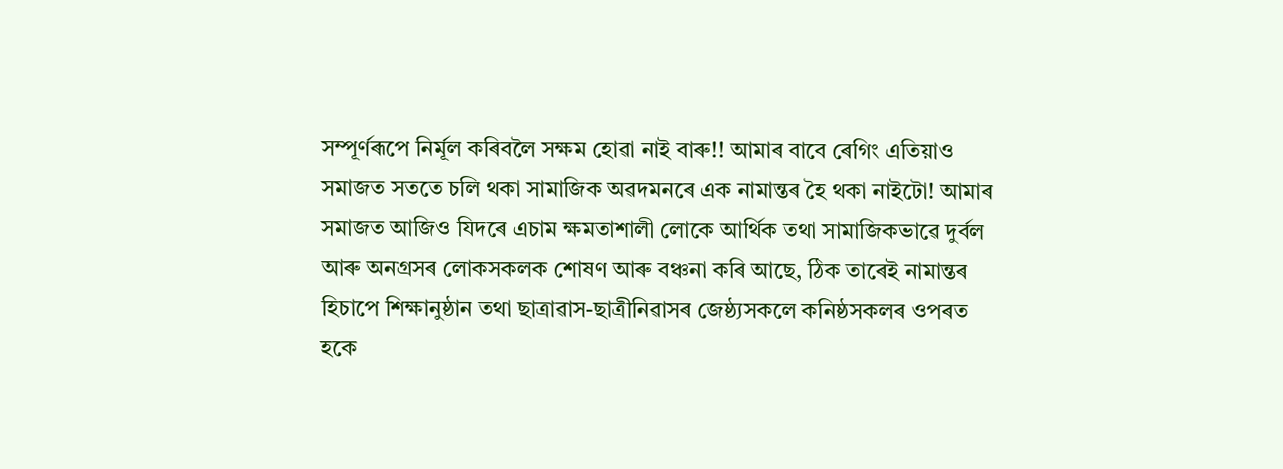সম্পূৰ্ণৰূপে নিৰ্মূল কৰিবলৈ সক্ষম হোৱা নাই বাৰু!! আমাৰ বাবে ৰেগিং এতিয়াও সমাজত সততে চলি থকা সামাজিক অৱদমনৰে এক নামান্তৰ হৈ থকা নাইটো! আমাৰ সমাজত আজিও যিদৰে এচাম ক্ষমতাশালী লোকে আর্থিক তথা সামাজিকভাৱে দুৰ্বল আৰু অনগ্ৰসৰ লোকসকলক শোষণ আৰু বঞ্চনা কৰি আছে, ঠিক তাৰেই নামান্তৰ হিচাপে শিক্ষানুষ্ঠান তথা ছাত্ৰাৱাস-ছাত্ৰীনিৱাসৰ জেষ্ঠ্যসকলে কনিষ্ঠসকলৰ ওপৰত হকে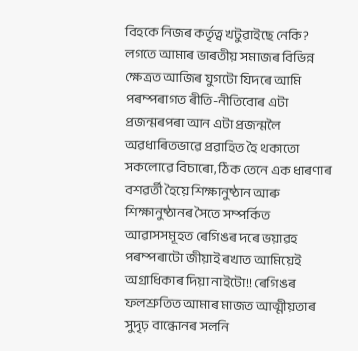বিহকে নিজৰ কৰ্তৃত্ব খটুৱাইছে নেকি? লগতে আমাৰ ভাৰতীয় সমাজৰ বিভিন্ন ক্ষেত্ৰত আজিৰ যুগটো যিদৰে আমি পৰম্পৰাগত ৰীতি-নীতিবোৰ এটা প্ৰজন্মৰপৰা আন এটা প্ৰজন্মলৈ অৱধাৰিতভাৱে প্ৰৱাহিত হৈ থকাতো সকলোৱে বিচাৰো, ঠিক তেনে এক ধাৰণাৰ বশৱৰ্তী হৈয়ে শিক্ষানুষ্ঠান আৰু শিক্ষানুষ্ঠানৰ সৈতে সম্পর্কিত আৱাসসমূহত ৰেগিঙৰ দৰে ভয়াৱহ পৰম্পৰাটো জীয়াই ৰখাত আমিয়েই অগ্ৰাধিকাৰ দিয়া নাইটো!! ৰেগিঙৰ ফলশ্ৰুতিত আমাৰ মাজত আত্মীয়তাৰ সুদৃঢ় বান্ধোনৰ সলনি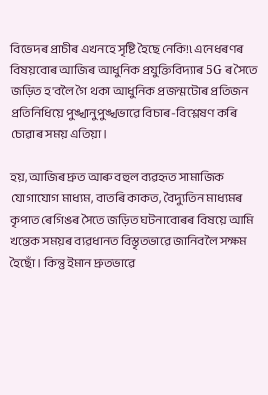বিভেদৰ প্ৰাচীৰ এখনহে সৃষ্টি হৈছে নেকি!৷ এনেধৰণৰ বিষয়বোৰ আজিৰ আধুনিক প্ৰযুক্তিবিদ্যাৰ 5G ৰ সৈতে জড়িত হ'বলৈ গৈ থকা আধুনিক প্রজন্মটোৰ প্ৰতিজন প্রতিনিধিয়ে পুঙ্খানুপুঙ্খভাৱে বিচাৰ-বিশ্লেষণ কৰি চোৱাৰ সময় এতিয়া।

হয়, আজিৰ দ্রুত আৰু বহুল ব্যৱহৃত সামাজিক যোগাযোগ মাধ্যম, বাতৰি কাকত, বৈদ্যুতিন মাধ্যমৰ কৃপাত ৰেগিঙৰ সৈতে জড়িত ঘটনাবোৰৰ বিষয়ে আমি খন্তেক সময়ৰ ব্যৱধানত বিস্তৃতভাৱে জানিবলৈ সক্ষম হৈছোঁ। কিন্তু ইমান দ্রুতভাৱে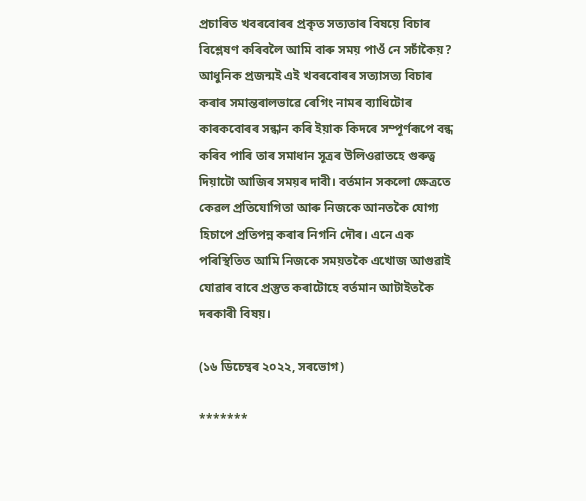প্ৰচাৰিত খবৰবোৰৰ প্ৰকৃত সত্যতাৰ বিষয়ে বিচাৰ বিশ্লেষণ কৰিবলৈ আমি বাৰু সময় পাওঁ নে সচাঁকৈয়? আধুনিক প্রজন্মই এই খবৰবোৰৰ সত্যাসত্য বিচাৰ কৰাৰ সমান্তৰালভাৱে ৰেগিং নামৰ ব্যাধিটোৰ কাৰকবোৰৰ সন্ধান কৰি ইয়াক কিদৰে সম্পূৰ্ণৰূপে বন্ধ কৰিব পাৰি তাৰ সমাধান সূত্ৰৰ উলিওৱাতহে গুৰুত্ব দিয়াটো আজিৰ সময়ৰ দাবী। বর্তমান সকলো ক্ষেত্ৰতে কেৱল প্রতিযোগিতা আৰু নিজকে আনতকৈ যোগ্য হিচাপে প্ৰতিপন্ন কৰাৰ নিগনি দৌৰ। এনে এক পৰিস্থিতিত আমি নিজকে সময়তকৈ এখোজ আগুৱাই যোৱাৰ বাবে প্ৰস্তুত কৰাটোহে বৰ্তমান আটাইতকৈ দৰকাৰী বিষয়।

(১৬ ডিচেম্বৰ ২০২২, সৰভোগ)

*******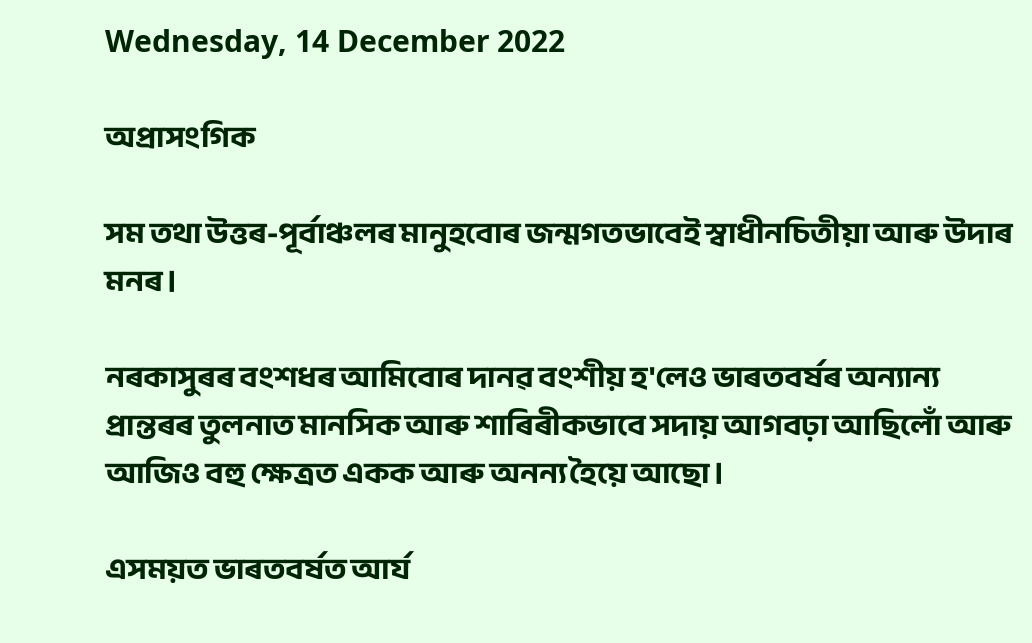Wednesday, 14 December 2022

অপ্ৰাসংগিক

সম তথা উত্তৰ-পূৰ্বাঞ্চলৰ মানুহবোৰ জন্মগতভাবেই স্বাধীনচিতীয়া আৰু উদাৰ মনৰ।

নৰকাসুৰৰ বংশধৰ আমিবোৰ দানৱ বংশীয় হ'লেও ভাৰতবৰ্ষৰ অন্যান্য প্ৰান্তৰৰ তুলনাত মানসিক আৰু শাৰিৰীকভাবে সদায় আগবঢ়া আছিলোঁ আৰু আজিও বহু ক্ষেত্ৰত একক আৰু অনন্য হৈয়ে আছো।

এসময়ত ভাৰতবৰ্ষত আৰ্য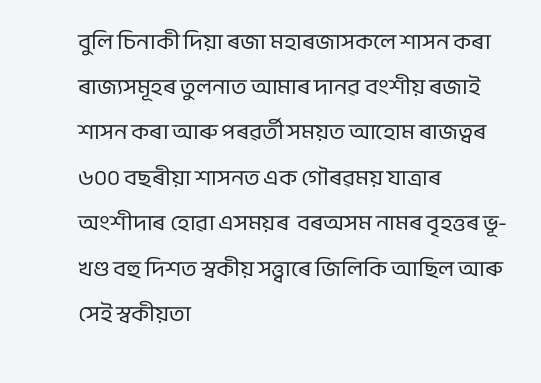বুলি চিনাকী দিয়া ৰজা মহাৰজাসকলে শাসন কৰা ৰাজ্যসমূহৰ তুলনাত আমাৰ দানৱ বংশীয় ৰজাই শাসন কৰা আৰু পৰৱৰ্তী সময়ত আহোম ৰাজত্বৰ ৬০০ বছৰীয়া শাসনত এক গৌৰৱময় যাত্ৰাৰ অংশীদাৰ হোৱা এসময়ৰ  বৰঅসম নামৰ বৃহত্তৰ ভূ-খণ্ড বহু দিশত স্বকীয় সত্ত্বাৰে জিলিকি আছিল আৰু সেই স্বকীয়তা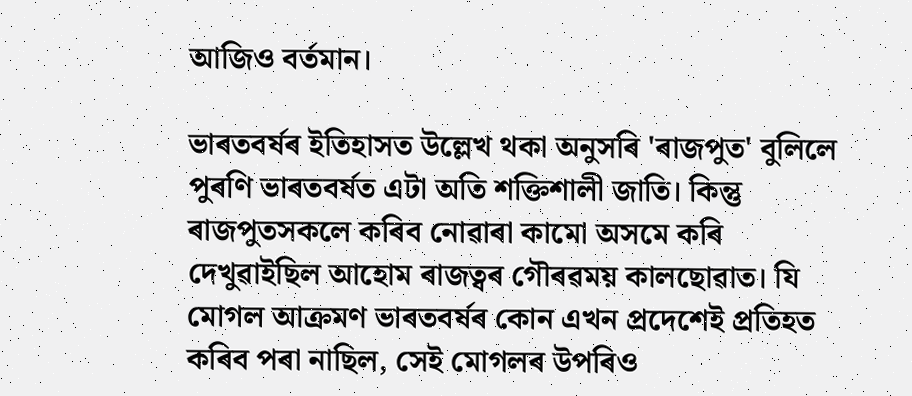আজিও বৰ্তমান।

ভাৰতবৰ্ষৰ ইতিহাসত উল্লেখ থকা অনুসৰি 'ৰাজপুত' বুলিলে পুৰণি ভাৰতবৰ্ষত এটা অতি শক্তিশালী জাতি। কিন্তু ৰাজপুতসকলে কৰিব নোৱাৰা কামো অসমে কৰি দেখুৱাইছিল আহোম ৰাজত্বৰ গৌৰৱময় কালছোৱাত। যি মোগল আক্ৰমণ ভাৰতবৰ্ষৰ কোন এখন প্ৰদেশেই প্ৰতিহত কৰিব পৰা নাছিল, সেই মোগলৰ উপৰিও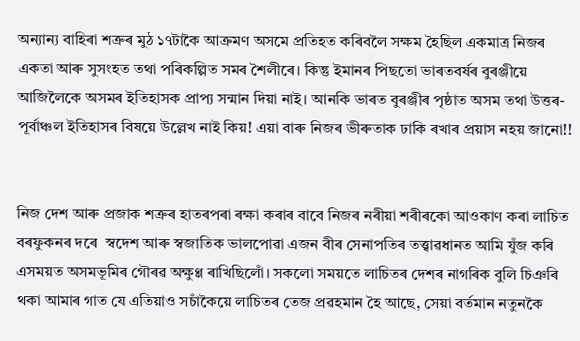অন্যান্য বাহিৰা শত্ৰুৰ মুঠ ১৭টাকৈ আক্ৰমণ অসমে প্ৰতিহত কৰিবলৈ সক্ষম হৈছিল একমাত্ৰ নিজৰ একতা আৰু সুসংহত তথা পৰিকল্পিত সমৰ শৈলীৰে। কিন্তু ইমানৰ পিছতো ভাৰতবৰ্ষৰ বুৰঞ্জীয়ে আজিলৈকে অসমৰ ইতিহাসক প্ৰাপ্য সন্মান দিয়া নাই। আনকি ভাৰত বুৰঞ্জীৰ পৃষ্ঠাত অসম তথা উত্তৰ-পূৰ্বাঞ্চল ইতিহাসৰ বিষয়ে উল্লেখ নাই কিয়! এয়া বাৰু নিজৰ ভীৰুতাক ঢাকি ৰখাৰ প্ৰয়াস নহয় জানো!!


নিজ দেশ আৰু প্ৰজাক শত্ৰুৰ হাতৰপৰা ৰক্ষা কৰাৰ বাবে নিজৰ নৰীয়া শৰীৰকো আওকাণ কৰা লাচিত বৰফুকনৰ দৰে  স্বদেশ আৰু স্বজাতিক ভালপোৱা এজন বীৰ সেনাপতিৰ তত্ত্বাৱধানত আমি যুঁজ কৰি এসময়ত অসমভূমিৰ গৌৰৱ অক্ষুণ্ণ ৰাখিছিলোঁ। সকলো সময়তে লাচিতৰ দেশৰ নাগৰিক বুলি চিঞৰি থকা আমাৰ গাত যে এতিয়াও সচাঁকৈয়ে লাচিতৰ তেজ প্ৰৱহমান হৈ আছে, সেয়া বৰ্তমান নতুনকৈ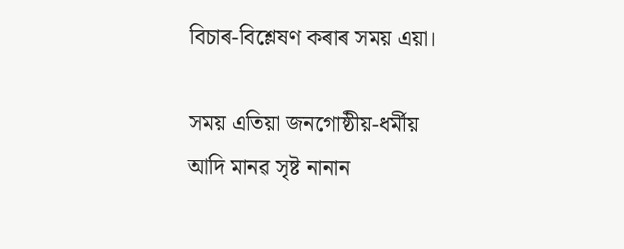বিচাৰ-বিশ্লেষণ কৰাৰ সময় এয়া।

সময় এতিয়া জনগোষ্ঠীয়-ধৰ্মীয় আদি মানৱ সৃষ্ট নানান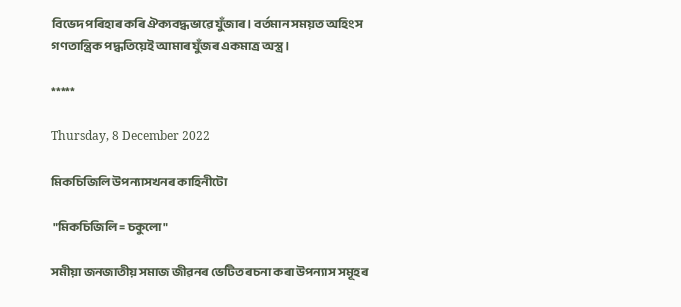বিভেদ পৰিহাৰ কৰি ঐক্যবদ্ধভাৱে যুঁজাৰ। বৰ্তমান সময়ত অহিংস গণতান্ত্ৰিক পদ্ধতিয়েই আমাৰ যুঁজৰ একমাত্ৰ অস্ত্ৰ।

*****

Thursday, 8 December 2022

মিকচিজিলি উপন্যাসখনৰ কাহিনীটো

 "মিকচিজিলি = চকুলো"

সমীয়া জনজাতীয় সমাজ জীৱনৰ ভেটিত ৰচনা কৰা উপন্যাস সমূহৰ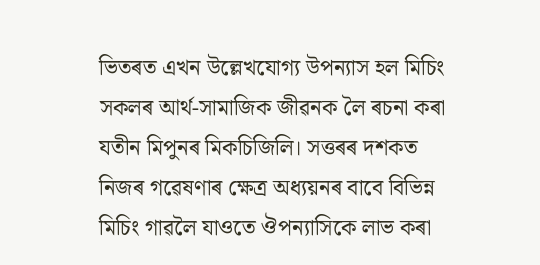ভিতৰত এখন উল্লেখযোগ্য উপন্যাস হল মিচিং সকলৰ আৰ্থ-সামাজিক জীৱনক লৈ ৰচনা কৰা যতীন মিপুনৰ মিকচিজিলি। সত্তৰৰ দশকত নিজৰ গৱেষণাৰ ক্ষেত্ৰ অধ্যয়নৰ বাবে বিভিন্ন মিচিং গাৱলৈ যাওতে ঔপন্যাসিকে লাভ কৰা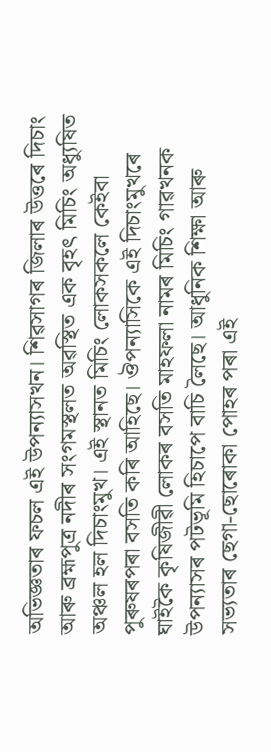অভিজ্ঞতাৰ ফচল এই উপন্যাসখন। শিৱসাগৰ জিলাৰ উত্তৰে দিচাং আৰু ব্ৰহ্মপুত্ৰ নদীৰ সংগমস্থলত অৱস্থিত এক বৃহৎ মিচিং অধ্যুষিত অঞ্চল হল দিচাংমুখ। এই স্থানত মিচিং লোকসকলে কেইবা পুৰুষৰপৰা বসতি কৰি আহিছে। ঔপন্যাসিকে এই দিচাংমুখৰে ঘাইকৈ কৃষিজীৱী লোকৰ বসতি মাহফলা নামৰ মিচিং গাৱখনক উপন্যাসৰ পটভূমি হিচাপে বাচি লৈছে। আধুনিক শিক্ষা আৰু সভ্যতাৰ ছেগা-ছোৰোকা পোহৰ পৰা এই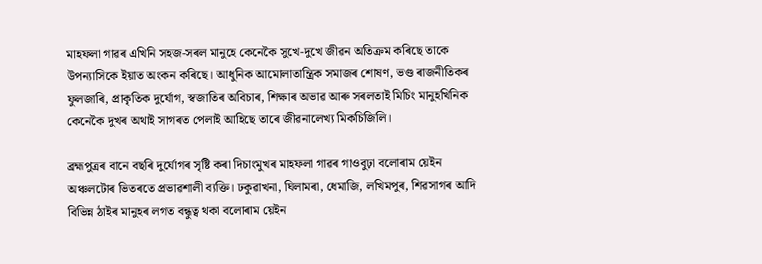মাহফলা গাৱৰ এখিনি সহজ-সৰল মানুহে কেনেকৈ সুখে-দুখে জীৱন অতিক্ৰম কৰিছে তাকে উপন্যাসিকে ইয়াত অংকন কৰিছে। আধুনিক আমোলাতান্ত্ৰিক সমাজৰ শোষণ, ভণ্ড ৰাজনীতিকৰ ফুলজাৰি, প্ৰাকৃতিক দুৰ্যোগ, স্বজাতিৰ অবিচাৰ, শিক্ষাৰ অভাৱ আৰু সৰলতাই মিচিং মানুহখিনিক কেনেকৈ দুখৰ অথাই সাগৰত পেলাই আহিছে তাৰে জীৱনালেখ্য মিকচিজিলি।

ব্ৰহ্মপুত্ৰৰ বানে বছৰি দুৰ্যোগৰ সৃষ্টি কৰা দিচাংমুখৰ মাহফলা গাৱৰ গাওবুঢ়া বলোৰাম য়েইন অঞ্চলটোৰ ভিতৰতে প্ৰভাৱশালী ব্যক্তি। ঢকুৱাখনা, ঘিলামৰা, ধেমাজি, লখিমপুৰ, শিৱসাগৰ আদি বিভিন্ন ঠাইৰ মানুহৰ লগত বন্ধুত্ব থকা বলোৰাম য়েইন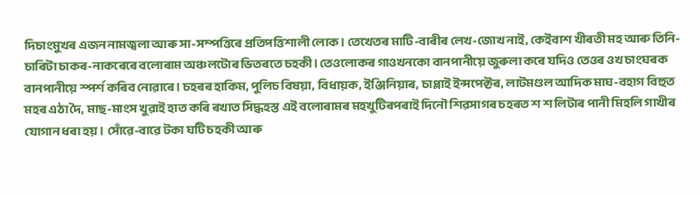দিচাংমুখৰ এজন নামজ্বলা আৰু সা-সম্পত্তিৰে প্ৰতিপত্তিশালী লোক। তেখেতৰ মাটি-বাৰীৰ লেখ-জোখ নাই, কেইবাশ খীৰতী মহ আৰু তিনি-চাৰিটা চাকৰ-নাকৰেৰে বলোৰাম অঞ্চলটোৰ ভিতৰতে চহকী। তেওলোকৰ গাওখনকো বানপানীয়ে জুৰুলা কৰে যদিও তেওৰ ওখ চাংঘৰক বানপানীয়ে স্পৰ্শ কৰিব নোৱাৰে। চহৰৰ হাকিম, পুলিচ বিষয়া, বিধায়ক, ইঞ্জিনিয়াৰ, চাপ্লাই ইন্সপেক্টৰ, লাটমণ্ডল আদিক মাঘ-বহাগ বিহুত মহৰ এঠা দৈ, মাছ-মাংস খুৱাই হাত কৰি ৰখাত সিদ্ধহস্ত এই বলোৰামৰ মহখুটিৰপৰাই দিনৌ শিৱসাগৰ চহৰত শ শ লিটাৰ পানী মিহলি গাখীৰ যোগান ধৰা হয়। সোঁৱে-বাৱে টকা ঘটি চহকী আৰু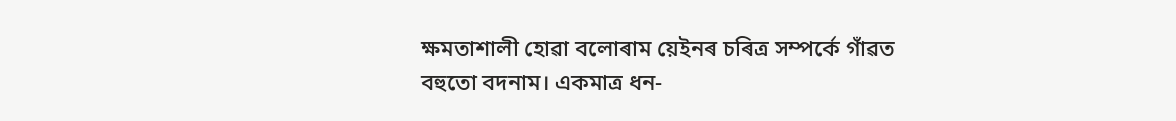ক্ষমতাশালী হোৱা বলোৰাম য়েইনৰ চৰিত্ৰ সম্পৰ্কে গাঁৱত বহুতো বদনাম। একমাত্ৰ ধন-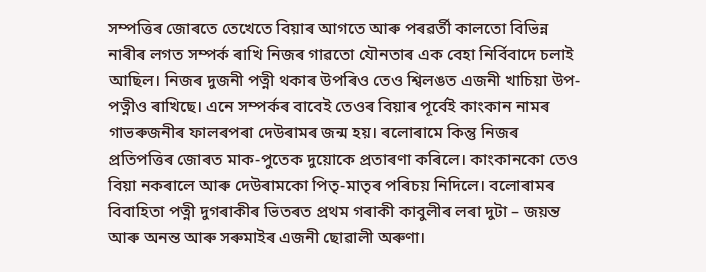সম্পত্তিৰ জোৰতে তেখেতে বিয়াৰ আগতে আৰু পৰৱৰ্তী কালতো বিভিন্ন নাৰীৰ লগত সম্পৰ্ক ৰাখি নিজৰ গাৱতো যৌনতাৰ এক বেহা নিৰ্বিবাদে চলাই আছিল। নিজৰ দুজনী পত্নী থকাৰ উপৰিও তেও শ্বিলঙত এজনী খাচিয়া উপ-পত্নীও ৰাখিছে। এনে সম্পৰ্কৰ বাবেই তেওৰ বিয়াৰ পূৰ্বেই কাংকান নামৰ গাভৰুজনীৰ ফালৰপৰা দেউৰামৰ জন্ম হয়। ৰলোৰামে কিন্তু নিজৰ প্ৰতিপত্তিৰ জোৰত মাক-পুতেক দুয়োকে প্ৰতাৰণা কৰিলে। কাংকানকো তেও বিয়া নকৰালে আৰু দেউৰামকো পিতৃ-মাতৃৰ পৰিচয় নিদিলে। বলোৰামৰ বিবাহিতা পত্নী দুগৰাকীৰ ভিতৰত প্ৰথম গৰাকী কাবুলীৰ লৰা দুটা – জয়ন্ত আৰু অনন্ত আৰু সৰুমাইৰ এজনী ছোৱালী অৰুণা।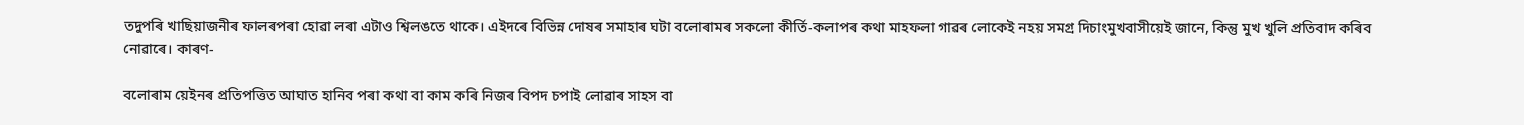তদুপৰি খাছিয়াজনীৰ ফালৰপৰা হোৱা লৰা এটাও শ্বিলঙতে থাকে। এইদৰে বিভিন্ন দোষৰ সমাহাৰ ঘটা বলোৰামৰ সকলো কীৰ্তি-কলাপৰ কথা মাহফলা গাৱৰ লোকেই নহয় সমগ্ৰ দিচাংমুখবাসীয়েই জানে, কিন্তু মুখ খুলি প্ৰতিবাদ কৰিব নোৱাৰে। কাৰণ-

বলোৰাম য়েইনৰ প্ৰতিপত্তিত আঘাত হানিব পৰা কথা বা কাম কৰি নিজৰ বিপদ চপাই লোৱাৰ সাহস বা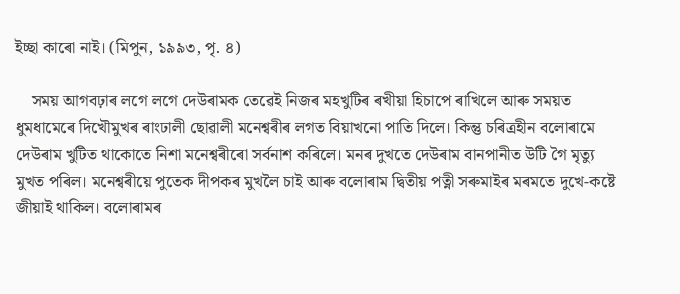ইচ্ছা কাৰো নাই। (মিপুন, ১৯৯৩, পৃ. ৪)

    সময় আগবঢ়াৰ লগে লগে দেউৰামক তেৱেই নিজৰ মহখুটিৰ ৰখীয়া হিচাপে ৰাখিলে আৰু সময়ত ধুমধামেৰে দিখৌমুখৰ ৰাংঢালী ছোৱালী মনেশ্বৰীৰ লগত বিয়াখনো পাতি দিলে। কিন্তু চৰিত্ৰহীন বলোৰামে দেউৰাম খুটিত থাকোতে নিশা মনেশ্বৰীৰো সৰ্বনাশ কৰিলে। মনৰ দুখতে দেউৰাম বানপানীত উটি গৈ মৃত্যু মুখত পৰিল। মনেশ্বৰীয়ে পুতেক দীপকৰ মুখলৈ চাই আৰু বলোৰাম দ্বিতীয় পত্নী সৰুমাইৰ মৰমতে দুখে-কষ্টে জীয়াই থাকিল। বলোৰামৰ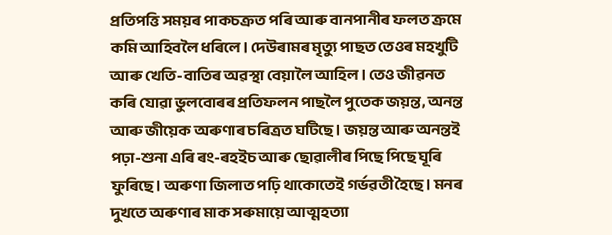প্ৰতিপত্তি সময়ৰ পাকচক্ৰত পৰি আৰু বানপানীৰ ফলত ক্ৰমে কমি আহিবলৈ ধৰিলে। দেউৰামৰ মৃত্যু পাছত তেওৰ মহখুটি আৰু খেতি-বাতিৰ অৱস্থা বেয়ালৈ আহিল। তেও জীৱনত কৰি যোৱা ভুলবোৰৰ প্ৰতিফলন পাছলৈ পুতেক জয়ন্ত, অনন্ত আৰু জীয়েক অৰুণাৰ চৰিত্ৰত ঘটিছে। জয়ন্ত আৰু অনন্তই পঢ়া-শুনা এৰি ৰং-ৰহইচ আৰু ছোৱালীৰ পিছে পিছে ঘূৰি ফুৰিছে। অৰুণা জিলাত পঢ়ি থাকোতেই গৰ্ভৱতী হৈছে। মনৰ দুখতে অৰুণাৰ মাক সৰুমায়ে আত্মহত্যা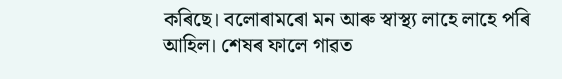কৰিছে। বলোৰামৰো মন আৰু স্বাস্থ্য লাহে লাহে পৰি আহিল। শেষৰ ফালে গাৱত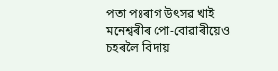পতা পঃৰাগ উৎসৱ খাই মনেশ্বৰীৰ পো-বোৱাৰীয়েও চহৰলৈ বিদায়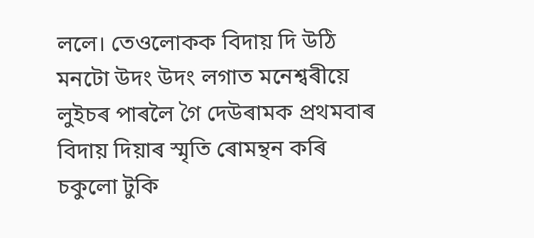ললে। তেওলোকক বিদায় দি উঠি মনটো উদং উদং লগাত মনেশ্বৰীয়ে লুইচৰ পাৰলৈ গৈ দেউৰামক প্ৰথমবাৰ বিদায় দিয়াৰ স্মৃতি ৰোমন্থন কৰি চকুলো টুকি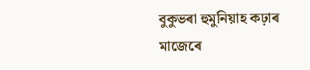বুকুভৰা হুমুনিয়াহ কঢ়াৰ মাজেৰে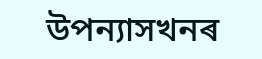উপন্যাসখনৰ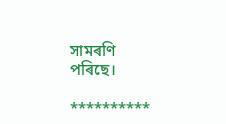সামৰণি পৰিছে।

**********